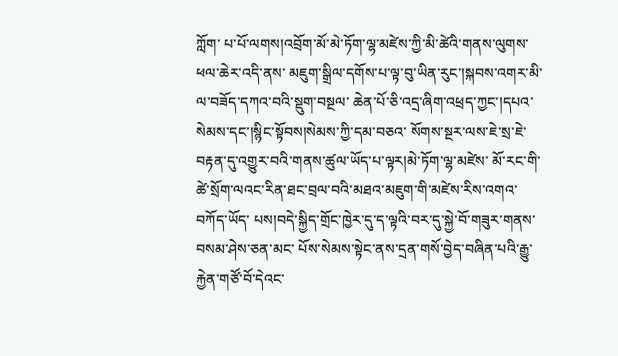ཀློག་ པ་པོ་ལགས།འབྲོག་མོ་མེ་ཏོག་ལྷ་མཛེས་ཀྱི་མི་ཚེའི་གནས་ལུགས་ཕལ་ཆེར་འདི་ནས་ མཇུག་སྒྲིལ་དགོས་པ་ལྟ་བུ་ཡིན་རུང་།སྐབས་འགར་མི་ལ་བཟོད་དཀའ་བའི་སྡུག་བསྔལ་ ཆེན་པོ་ཅི་འདྲ་ཞིག་འཕྲད་ཀྱང་།དཔའ་སེམས་དང་།སྙིང་སྟོབས།སེམས་ཀྱི་དམ་བཅའ་ སོགས་སྔར་ལས་ཇེ་སྲ་ཇེ་བརྟན་དུ་འགྱུར་བའི་གནས་ཚུལ་ཡོད་པ་ལྟར།མེ་ཏོག་ལྷ་མཛེས་ མོ་རང་གི་ཚེ་སྲོག་ལའང་རིན་ཐང་བྲལ་བའི་མཐའ་མཇུག་གི་མཛེས་རིས་འགའ་བཀོད་ཡོད་ པས།བདེ་སྐྱིད་གྲོང་ཁྱེར་དུ་ད་ལྟའི་བར་དུ་སྐྱེ་བོ་གཟུར་གནས་བསམ་ཤེས་ཅན་མང་ པོས་སེམས་སྟེང་ནས་དྲན་གསོ་བྱེད་བཞིན་པའི་རྒྱུ་རྐྱེན་གཙོ་བོ་དེའང་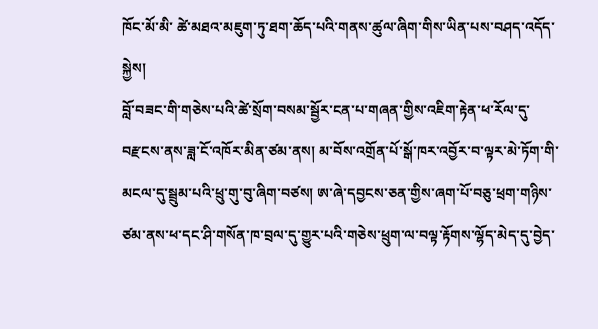ཁོང་མོ་མི་ ཚེ་མཐའ་མཇུག་ཏུ་ཐག་ཆོད་པའི་གནས་ཚུལ་ཞིག་གིས་ཡིན་པས་བཤད་འདོད་སྐྱེས།
བློ་བཟང་གི་གཅེས་པའི་ཚེ་སྲོག་བསམ་སྦྱོར་ངན་པ་གཞན་གྱིས་འཇིག་རྟེན་ཕ་རོལ་དུ་བརྫངས་ནས་ཟླ་ངོ་འཁོར་མིན་ཙམ་ནས། མ་བོས་འགྲོན་པོ་སྒོ་ཁར་འབྱོར་བ་ལྟར་མེ་ཏོག་གི་མངལ་དུ་སྦྲུམ་པའི་ཕྲུ་གུ་བུ་ཞིག་བཙས། ཨ་ཞེ་དབྱངས་ཅན་གྱིས་ཞག་པོ་བཅུ་ཕྲག་གཉིས་ཙམ་ནས་ཕ་དང་ཤི་གསོན་ཁ་བྲལ་དུ་གྱུར་པའི་གཅེས་ཕྲུག་ལ་བལྟ་རྟོགས་ལྷོད་མེད་དུ་བྱེད་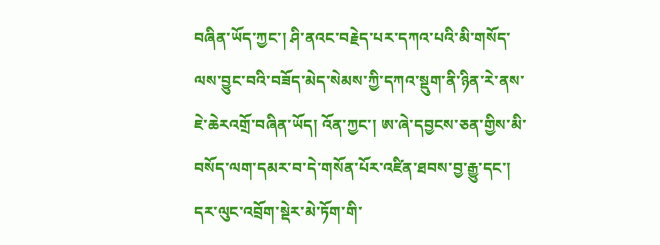བཞིན་ཡོད་ཀྱང་། ཤི་ནའང་བརྗེད་པར་དཀའ་པའི་མི་གསོད་ལས་བྱུང་བའི་བཟོད་མེད་སེམས་ཀྱི་དཀའ་སྡུག་ནི་ཉིན་རེ་ནས་ཇེ་ཆེརའགྲོ་བཞིན་ཡོད། འོན་ཀྱང་། ཨ་ཞེ་དབྱངས་ཅན་གྱིས་མི་བསོད་ལག་དམར་བ་དེ་གསོན་པོར་འཛིན་ཐབས་བྱ་རྒྱུ་དང་། དར་ལུང་འབྲོག་སྡེར་མེ་ཏོག་གི་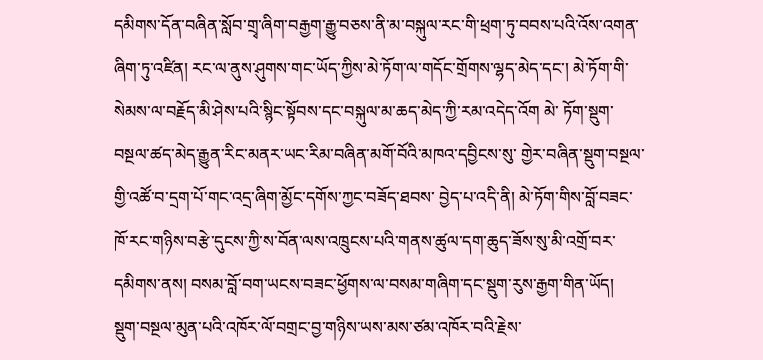དམིགས་དོན་བཞིན་སློབ་གྲྭ་ཞིག་བརྒྱག་རྒྱུ་བཅས་ནི་མ་བསྐུལ་རང་གི་ཕྲག་ཏུ་བབས་པའི་འོས་འགན་ཞིག་ཏུ་འཛིན། རང་ལ་ནུས་ཤུགས་གང་ཡོད་ཀྱིས་མེ་ཏོག་ལ་གདོང་གྲོགས་ལྷད་མེད་དང་། མེ་ཏོག་གི་སེམས་ལ་བརྗོད་མི་ཤེས་པའི་སྙིང་སྟོབས་དང་བསྐུལ་མ་ཆད་མེད་ཀྱི་རམ་འདེད་འོག མེ་ ཏོག་སྡུག་བསྔལ་ཚད་མེད་རྒྱུན་རིང་མནར་ཡང་རིམ་བཞིན་མགོ་བོའི་མཁའ་དབྱིངས་སུ་ གྱེར་བཞིན་སྡུག་བསྔལ་གྱི་འཚོ་བ་དྲག་པོ་གང་འདྲ་ཞིག་མྱོང་དགོས་ཀྱང་བཟོད་ཐབས་ བྱེད་པ་འདི་ནི། མེ་ཏོག་གིས་བློ་བཟང་ཁོ་རང་གཉིས་བརྩེ་དུངས་ཀྱི་ས་བོན་ལས་འཁྲུངས་པའི་གནས་ཚུལ་དག་ཆུད་ཟོས་སུ་མི་འགྲོ་བར་དམིགས་ནས། བསམ་བློ་བག་ཡངས་བཟང་ཕྱོགས་ལ་བསམ་གཞིག་དང་སྡུག་རུས་རྒྱག་གིན་ཡོད།
སྡུག་བསྔལ་མུན་པའི་འཁོར་ལོ་བགྲང་བྱ་གཉིས་ཡས་མས་ཙམ་འཁོར་བའི་རྗེས་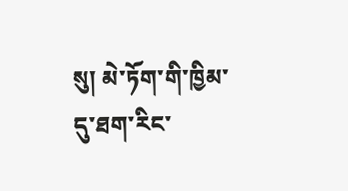སུ། མེ་ཏོག་གི་ཁྱིམ་དུ་ཐག་རིང་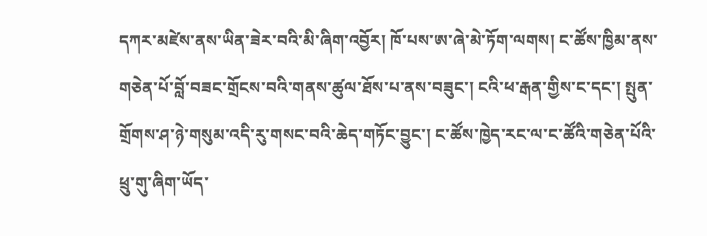དཀར་མཛེས་ནས་ཡིན་ཟེར་བའི་མི་ཞིག་འབྱོར། ཁོ་པས་ཨ་ཞེ་མེ་ཏོག་ལགས། ང་ཚོས་ཁྱིམ་ནས་གཅེན་པོ་བློ་བཟང་གྲོངས་བའི་གནས་ཚུལ་ཐོས་པ་ནས་བཟུང་། ངའི་ཕ་རྒན་གྱིས་ང་དང་། སྤུན་གྲོགས་ཤ་ཉེ་གསུམ་འདི་རུ་གསང་བའི་ཆེད་གཏོང་བྱུང་། ང་ཚོས་ཁྱེད་རང་ལ་ང་ཚོའི་གཅེན་པོའི་ཕྲུ་གུ་ཞིག་ཡོད་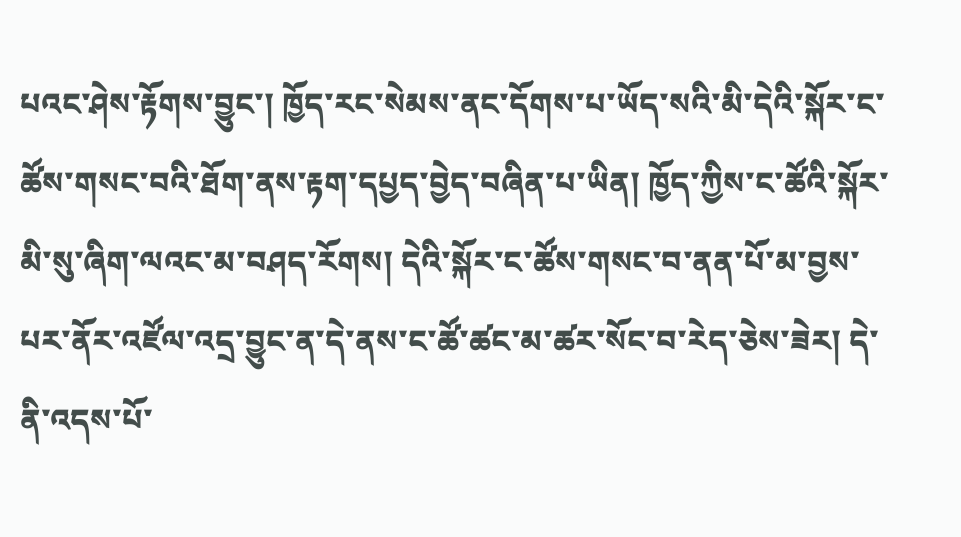པའང་ཤེས་རྟོགས་བྱུང་། ཁྱོད་རང་སེམས་ནང་དོགས་པ་ཡོད་སའི་མི་དེའི་སྐོར་ང་ཚོས་གསང་བའི་ཐོག་ནས་རྟག་དཔྱད་བྱེད་བཞིན་པ་ཡིན། ཁྱོད་ཀྱིས་ང་ཚོའི་སྐོར་མི་སུ་ཞིག་ལའང་མ་བཤད་རོགས། དེའི་སྐོར་ང་ཚོས་གསང་བ་ནན་པོ་མ་བྱས་པར་ནོར་འཛོལ་འདྲ་བྱུང་ན་དེ་ནས་ང་ཚོ་ཚང་མ་ཚར་སོང་བ་རེད་ཅེས་ཟེར། དེ་ནི་འདས་པོ་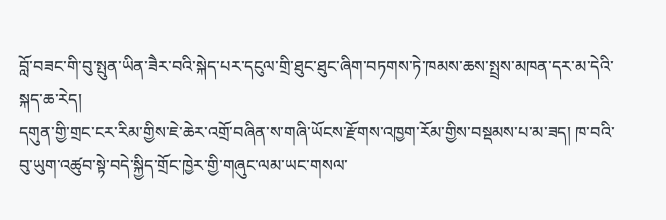བློ་བཟང་གི་བུ་སྤུན་ཡིན་ཟཻར་བའི་སྐེད་པར་དངུལ་གྲི་ཐུང་ཐུང་ཞིག་བཏགས་ཏེ་ཁམས་ཆས་སྤྲས་མཁན་དར་མ་དེའི་སྐད་ཆ་རེད།
དགུན་གྱི་གྲང་ངར་རིམ་གྱིས་ཇེ་ཆེར་འགྲོ་བཞིན་ས་གཞི་ཡོངས་རྫོགས་འཁྱག་རོམ་གྱིས་བསྡམས་པ་མ་ཟད། ཁ་བའི་བུ་ཡུག་འཚུབ་སྟེ་བདེ་སྐྱིད་གྲོང་ཁྱེར་གྱི་གཞུང་ལམ་ཡང་གསལ་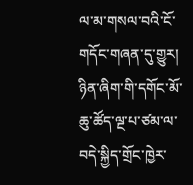ལ་མ་གསལ་བའི་ངོ་གདོང་གཞན་དུ་གྱུར། ཉིན་ཞིག་གི་དགོང་མོ་ཆུ་ཚོད་ལྔ་པ་ཙམ་ལ་བདེ་སྐྱིད་གྲོང་ཁྱེར་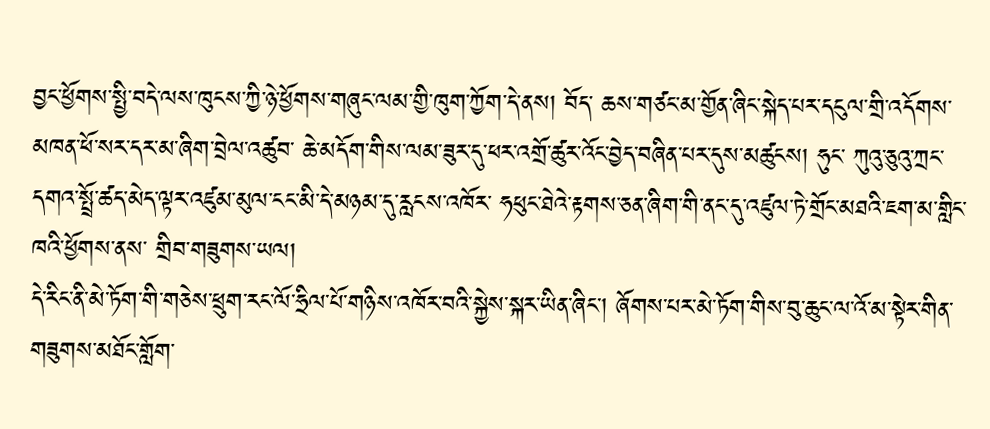བྱང་ཕྱོགས་སྤྱི་བདེ་ལས་ཁུངས་ཀྱི་ཉེ་ཕྱོགས་གཞུང་ལམ་གྱི་ཁུག་ཀྱོག་དེ་ནས། བོད་ ཆས་གཙང་མ་གྱོན་ཞིང་སྐེད་པར་དངུལ་གྲི་འདོགས་མཁན་ཕོ་སར་དར་མ་ཞིག་བྲེལ་འཚུབ་ ཆེ་མདོག་གིས་ལམ་ཟུར་དུ་ཕར་འགྲོ་ཚུར་འོང་བྱེད་བཞིན་པར་དུས་མཚུངས། ཧུང་ ཀུའུ་ཅུའུ་ཀྲང་དགའ་སྤྲོ་ཚད་མེད་ལྟར་འཛུམ་མུལ་ངང་མི་དེ་མཉམ་དུ་རླངས་འཁོར་ ཧཕུང་ཐེའེ་རྟགས་ཅན་ཞིག་གི་ནང་དུ་འཛུལ་ཏེ་གྲོང་མཐའི་ཇག་མ་གླིང་ཁའི་ཕྱོགས་ནས་ གྲིབ་གཟུགས་ཡལ།
དེ་རིང་ནི་མེ་ཏོག་གི་གཅེས་ཕྲུག་རང་ལོ་ཧྲིལ་པོ་གཉིས་འཁོར་བའི་སྐྱེས་སྐར་ཡིན་ཞིང་། ཞོགས་པར་མེ་ཏོག་གིས་བུ་ཆུང་ལ་འོ་མ་སྟེར་གིན་གཟུགས་མཐོང་གློག་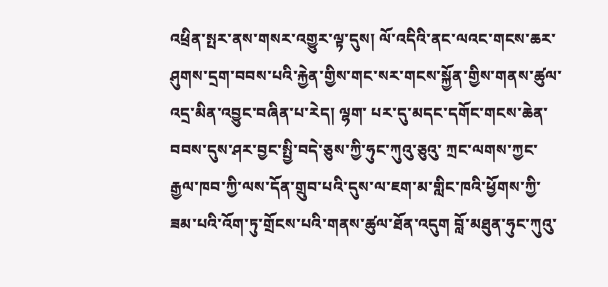འཕྲིན་སྤར་ནས་གསར་འགྱུར་ལྟ་དུས། ལོ་འདིའི་ནང་ལའང་གངས་ཆར་ཤུགས་དྲག་བབས་པའི་རྐྱེན་གྱིས་གང་སར་གངས་སྐྱོན་གྱིས་གནས་ཚུལ་འདྲ་མིན་འབྱུང་བཞིན་པ་རེད། ལྷག་ པར་དུ་མདང་དགོང་གངས་ཆེན་བབས་དུས་ཤར་བྱང་སྤྱི་བདེ་ཅུས་ཀྱི་ཧུང་ཀུའུ་ཅུའུ་ ཀྲང་ལགས་ཀྱང་རྒྱལ་ཁབ་ཀྱི་ལས་དོན་གྲུབ་པའི་དུས་ལ་ཇག་མ་གླིང་ཁའི་ཕྱོགས་ཀྱི་ ཟམ་པའི་འོག་ཏུ་གྲོངས་པའི་གནས་ཚུལ་ཐོན་འདུག བློ་མཐུན་ཧུང་ཀུའུ་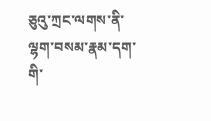ཅུའུ་ཀྲང་ལགས་ནི་ལྷག་བསམ་རྣམ་དག་གི་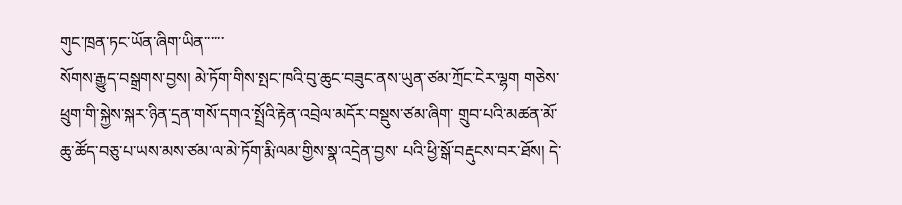གུང་ཁྲན་ཏང་ཡོན་ཞིག་ཡིན་་་་་་
སོགས་རྒྱུད་བསྒྲགས་བྱས། མེ་ཏོག་གིས་སྤང་ཁའི་བུ་ཆུང་བཟུང་ནས་ཡུན་ཙམ་ཀྲོང་ངེར་ལྷག གཅེས་ ཕྲུག་གི་སྐྱེས་སྐར་ཉིན་དྲན་གསོ་དགའ་སྤྲོའི་རྟེན་འབྲེལ་མདོར་བསྡུས་ཙམ་ཞིག་ གྲུབ་པའི་མཚན་མོ་ཆུ་ཚོད་བཅུ་པ་ཡས་མས་ཙམ་ལ་མེ་ཏོག་རྨི་ལམ་གྱིས་སྣ་འདྲེན་བྱས་ པའི་ཕྱི་སྒོ་བརྡུངས་བར་ཐོས། དེ་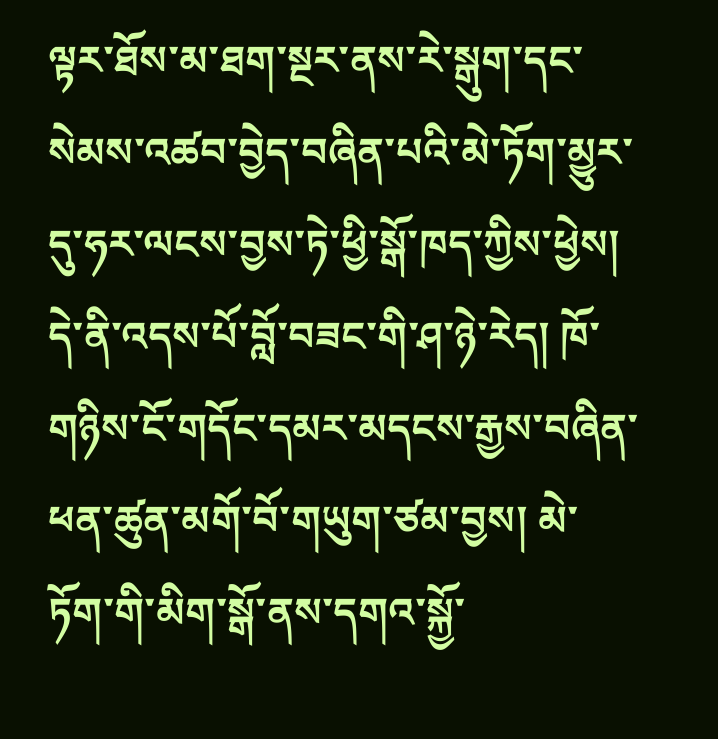ལྟར་ཐོས་མ་ཐག་སྔར་ནས་རེ་སྒུག་དང་སེམས་འཚབ་བྱེད་བཞིན་པའི་མེ་ཏོག་མྱུར་དུ་ཧར་ལངས་བྱས་ཏེ་ཕྱི་སྒོ་ཁད་ཀྱིས་ཕྱེས། དེ་ནི་འདས་པོ་བློ་བཟང་གི་ཤ་ཉེ་རེད། ཁོ་གཉིས་ངོ་གདོང་དམར་མདངས་རྒྱས་བཞིན་ཕན་ཚུན་མགོ་བོ་གཡུག་ཙམ་བྱས། མེ་ ཏོག་གི་མིག་སྒོ་ནས་དགའ་སྐྱོ་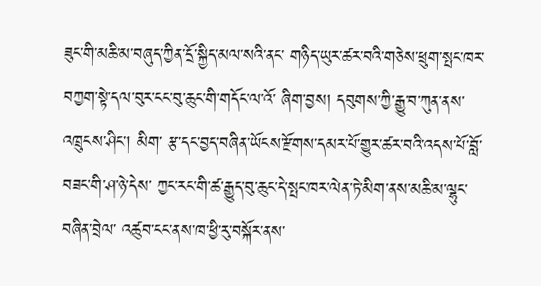ཟུང་གི་མཆི་མ་བཞུད་ཀྱིན་དྲོ་སྐྱིད་མལ་སའི་ནང་ གཉིད་ཡུར་ཚར་བའི་གཅེས་ཕྲུག་སྤང་ཁར་བཀྱག་སྟེ་དལ་བུར་ངང་བུ་ཆུང་གི་གདོང་ལ་འོ་ ཞིག་བྱས། དབུགས་ཀྱི་རྒྱུ་བ་ཀུན་ནས་འཁྲུངས་ཤིང་། མིག་ རྩ་དང་བྱད་བཞིན་ཡོངས་རྫོགས་དམར་པོ་གྱུར་ཚར་བའི་འདས་པོ་བློ་བཟང་གི་ཤ་ཉེ་དེས་ ཀྱང་རང་གི་ཚ་རྒྱུད་བུ་ཆུང་དེ་སྤང་ཁར་ལེན་ཏེ་མིག་ནས་མཆི་མ་ལྷུང་བཞིན་བྲེལ་ འཚུབ་ངང་ནས་ཁ་ཕྱི་རུ་བསྐོར་ནས་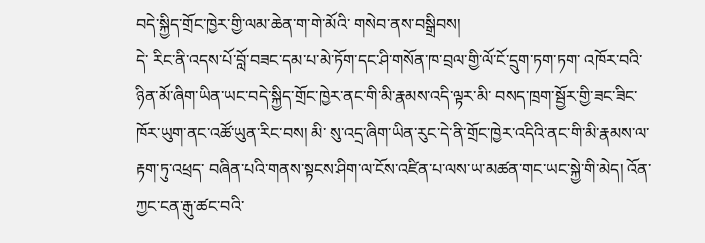བདེ་སྐྱིད་གྲོང་ཁྱེར་གྱི་ལམ་ཆེན་ག་གེ་མོའི་ གསེབ་ནས་བསྒྲིབས།
དེ་ རིང་ནི་འདས་པོ་བློ་བཟང་དམ་པ་མེ་ཏོག་དང་ཤི་གསོན་ཁ་བྲལ་གྱི་ལོ་ངོ་དྲུག་ཏག་ཏག་ འཁོར་བའི་ཉིན་མོ་ཞིག་ཡིན་ཡང་བདེ་སྐྱིད་གྲོང་ཁྱེར་ནང་གི་མི་རྣམས་འདི་ལྟར་མི་ བསད་ཁྲག་སྦྱོར་གྱི་ཟང་ཟིང་ཁོར་ཡུག་ནང་འཚོ་ཡུན་རིང་བས། མི་ སུ་འདྲ་ཞིག་ཡིན་རུང་དེ་ནི་གྲོང་ཁྱེར་འདིའི་ནང་གི་མི་རྣམས་ལ་རྟག་ཏུ་འཕྲད་ བཞིན་པའི་གནས་སྟངས་ཤིག་ལ་ངོས་འཛིན་པ་ལས་ཡ་མཚན་གང་ཡང་སྐྱེ་གི་མེད། འོན་ཀྱང་ངན་རྒུ་ཚང་བའི་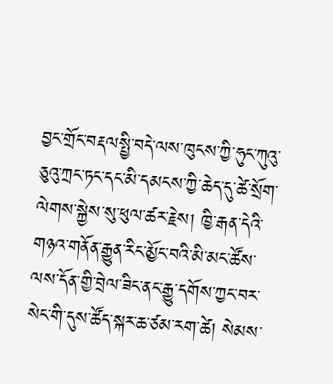བྱང་གྲོང་བརྡལསྤྱི་བདེ་ལས་ཁུངས་ཀྱི་ཧུང་ཀུའུ་ཅུའུ་ཀྲང་ཏང་དང་མི་དམངས་ཀྱི་ཆེད་དུ་ཚེ་སྲོག་ལེགས་སྐྱེས་སུ་ཕུལ་ཚར་རྗེས། ཁྱི་རྒན་དེའི་གཉའ་གནོན་རྒྱུན་རིང་མྱོང་བའི་མི་མང་ཚོས་ལས་དོན་གྱི་བྲེལ་ཟིང་ནང་རྒྱུ་དགོས་ཀྱང་བར་སེང་གི་དུས་ཚོད་སྐར་ཆ་ཙམ་རག་ཚེ། སེམས་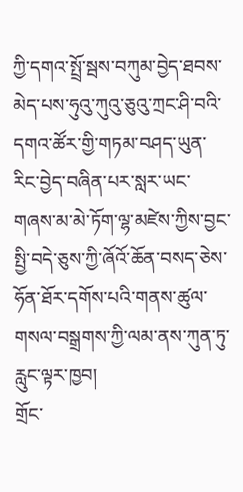ཀྱི་དགའ་སྤྲོ་སྦས་བཀུམ་བྱེད་ཐབས་མེད་པས་ཧུའུ་ཀུའུ་ཅུའུ་ཀྲང་ཤི་བའི་དགའ་ཚོར་གྱི་གཏམ་བཤད་ཡུན་རིང་བྱེད་བཞིན་པར་སླར་ཡང་གཞས་མ་མེ་ཏོག་ལྷ་མཛེས་ཀྱིས་བྱང་སྤྱི་བདེ་ཅུས་ཀྱི་ཞོའོ་ཆོན་བསད་ཅེས་ཧོན་ཐོར་དགོས་པའི་གནས་ཚུལ་གསལ་བསྒྲགས་ཀྱི་ལམ་ནས་ཀུན་ཏུ་རླུང་ལྟར་ཁྱབ།
གྲོང་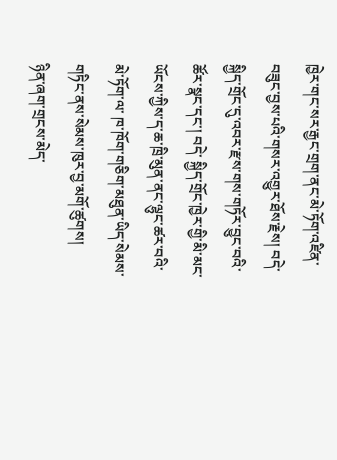ཁྱེར་གང་སར་རྒྱང་གྲག་ནང་མེ་ཏོག་འཛིན་བཟུང་བྱས་པའི་གསར་འགྱུར་ཐོས་རྗེས། བདེ་སྐྱིད་གྲོང་དུ་འབར་རྫས་གས་གཏོར་བྱུང་བའི་ཚོར་སྣང་དང་། བདེ་ སྐྱིད་གྲོང་ཁྱེར་གྱི་མི་མང་ཡོངས་ཀྱིས་ད་ཆ་ཁྲི་མུན་ནང་ལྷུང་ཚར་བའི་མེ་ཏོག་ལ་ ཁ་ཁོག་གཅིག་མཐུན་ཡིད་སེམས་གཏིང་ནས་སེམས་ཁུར་བྱ་མགོ་ཚུགས།
ཉིན་ཞག་གྲངས་མེད་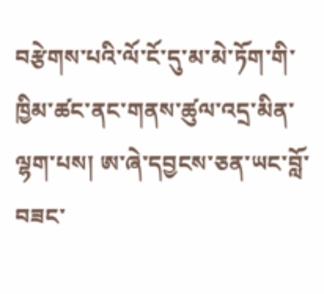བརྩེགས་པའི་ལོ་ངོ་དུ་མ་མེ་ཏོག་གི་ཁྱིམ་ཚང་ནང་གནས་ཚུལ་འདྲ་མིན་ལྷག་པས། ཨ་ཞེ་དབྱངས་ཅན་ཡང་བློ་བཟང་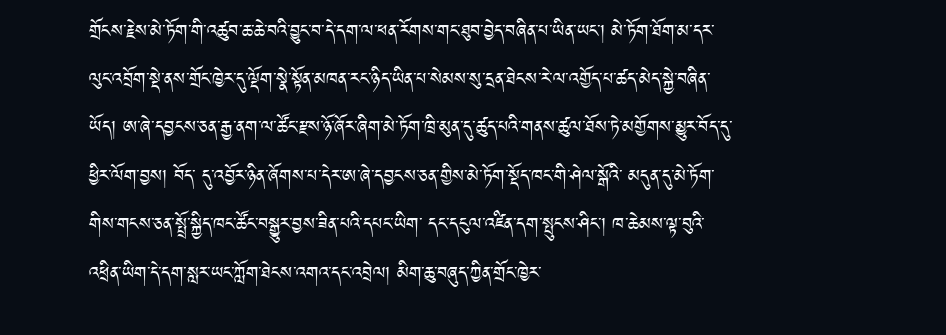གྲོངས་རྗེས་མེ་ཏོག་གི་འཚུབ་ཆ་ཆེ་བའི་བྱུང་བ་དེ་དག་ལ་ཕན་རོགས་གང་ཐུབ་བྱེད་བཞིན་པ་ཡིན་ཡང་། མེ་ཏོག་ཐོག་མ་དར་ལུང་འབྲོག་སྡེ་ནས་གྲོང་ཁྱེར་དུ་ལྡོག་སྣེ་སྟོན་མཁན་རང་ཉིད་ཡིན་པ་སེམས་སུ་དྲན་ཐེངས་རེ་ལ་འགྱོད་པ་ཚད་མེད་སྐྱེ་བཞིན་ཡོད། ཨ་ཞེ་དབྱངས་ཅན་རྒྱ་ནག་ལ་ཚོང་རྫས་ཉོ་ཞོར་ཞིག་མེ་ཏོག་ཁྲི་མུན་དུ་ཚུད་པའི་གནས་ཚུལ་ཐོས་ཏེ་མགྱོགས་མྱུར་བོད་དུ་ཕྱིར་ལོག་བྱས། བོད་ དུ་འབྱོར་ཉིན་ཞོགས་པ་དེར་ཨ་ཞེ་དབྱངས་ཅན་གྱིས་མེ་ཏོག་སྡོད་ཁང་གི་ཤེལ་སྒོའི་ མདུན་དུ་མེ་ཏོག་གིས་གངས་ཅན་སྤྲོ་སྐྱིད་ཁང་ཚོང་བསྒྱུར་བྱས་ཟིན་པའི་དཔང་ཡིག་ དང་དངུལ་འཛིན་དག་སྤུངས་ཤིང་། ཁ་ཆེམས་ལྟ་བུའི་འཕྲིན་ཡིག་དེ་དག་སླར་ཡང་ཀློག་ཐེངས་འགའ་དང་འབྲེལ། མིག་ཆུ་བཞུད་ཀྱིན་གྲོང་ཁྱེར་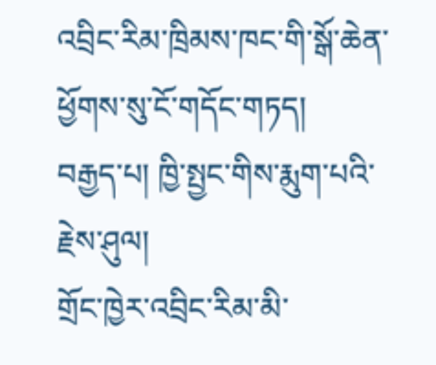འབྲིང་རིམ་ཁྲིམས་ཁང་གི་སྒོ་ཆེན་ཕྱོགས་སུ་ངོ་གདོང་གཏད།
བརྒྱད་པ། ཁྱི་སྤྱང་གིས་རྨུག་པའི་རྗེས་ཤུལ།
གྲོང་ཁྱེར་འབྲིང་རིམ་མི་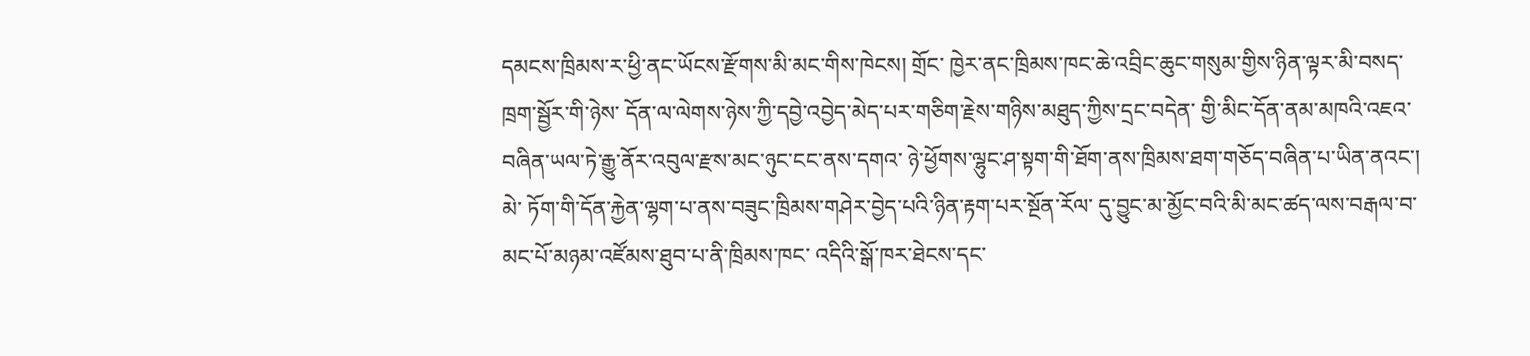དམངས་ཁྲིམས་ར་ཕྱི་ནང་ཡོངས་རྫོགས་མི་མང་གིས་ཁེངས། གྲོང་ ཁྱེར་ནང་ཁྲིམས་ཁང་ཆེ་འབྲིང་ཆུང་གསུམ་གྱིས་ཉིན་ལྟར་མི་བསད་ཁྲག་སྦྱོར་གི་ཉེས་ དོན་ལ་ལེགས་ཉེས་ཀྱི་དབྱེ་འབྱེད་མེད་པར་གཅིག་རྗེས་གཉིས་མཐུད་ཀྱིས་དྲང་བདེན་ གྱི་མིང་དོན་ནམ་མཁའི་འཇའ་བཞིན་ཡལ་ཏེ་རྒྱུ་ནོར་འབུལ་རྫས་མང་ཉུང་ངང་ནས་དགའ་ ཉེ་ཕྱོགས་ལྷུང་ཤ་སྟག་གི་ཐོག་ནས་ཁྲིམས་ཐག་གཅོད་བཞིན་པ་ཡིན་ནའང་། མེ་ ཏོག་གི་དོན་རྐྱེན་ལྷག་པ་ནས་བཟུང་ཁྲིམས་གཤེར་བྱེད་པའི་ཉིན་རྟག་པར་སྔོན་རོལ་ དུ་བྱུང་མ་མྱོང་བའི་མི་མང་ཚད་ལས་བརྒལ་བ་མང་པོ་མཉམ་འཛོམས་ཐུབ་པ་ནི་ཁྲིམས་ཁང་ འདིའི་སྒོ་ཁར་ཐེངས་དང་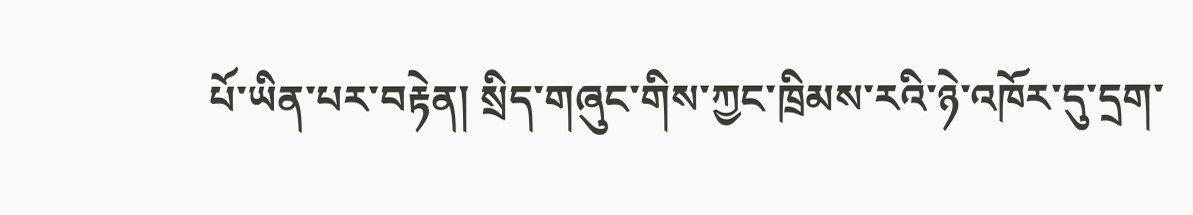པོ་ཡིན་པར་བརྟེན། སྲིད་གཞུང་གིས་ཀྱང་ཁྲིམས་རའི་ཉེ་འཁོར་དུ་དྲག་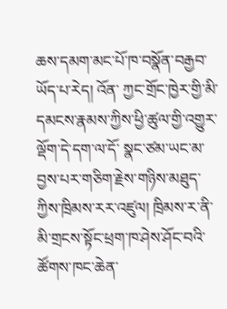ཆས་དམག་མང་པོ་ཁ་བསྣོན་བརྒྱབ་ཡོད་པ་རེད། འོན་ ཀྱང་གྲོང་ཁྱེར་གྱི་མི་དམངས་རྣམས་ཀྱིས་ཕྱི་ཚུལ་གྱི་འགྱུར་ལྡོག་དེ་དག་ལ་དོ་ སྣང་ཙམ་ཡང་མ་བྱས་པར་གཅིག་རྗེས་གཉིས་མཐུད་ཀྱིས་ཁྲིམས་རར་འཛུལ། ཁྲིམས་ར་ནི་མི་གྲངས་སྟོང་ཕྲག་ཁ་ཤེས་ཤོང་བའི་ཚོགས་ཁང་ཆེན་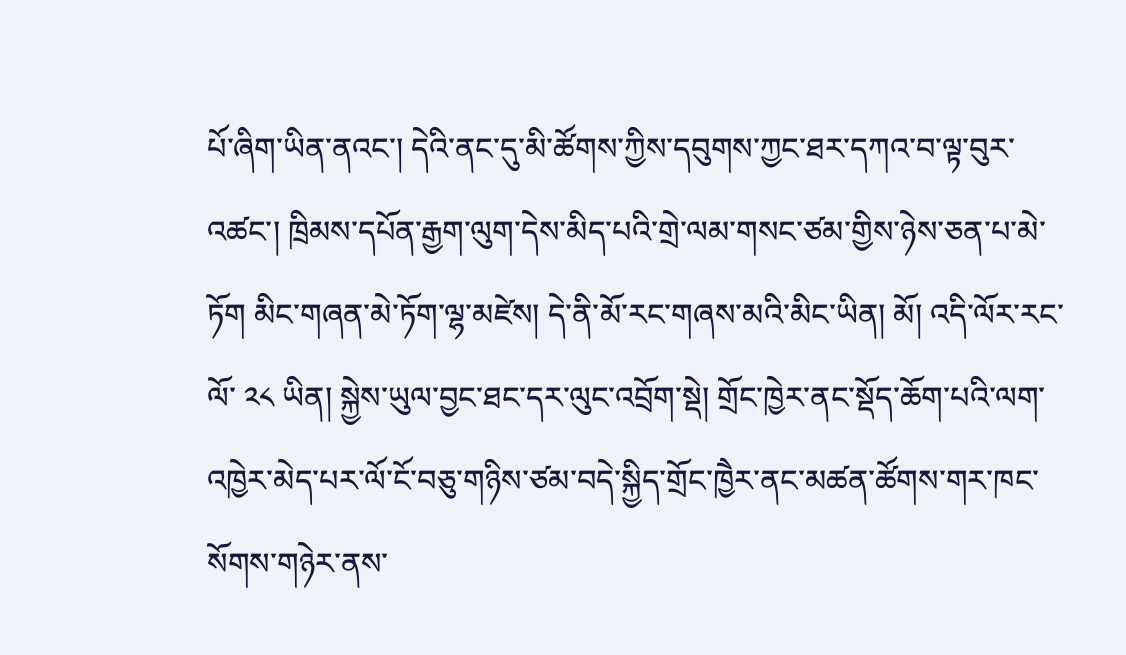པོ་ཞིག་ཡིན་ནའང་། དེའི་ནང་དུ་མི་ཚོགས་ཀྱིས་དབུགས་ཀྱང་ཐར་དཀའ་བ་ལྟ་བུར་འཚང་། ཁྲིམས་དཔོན་རྒྱག་ལུག་དེས་མིད་པའི་གྲེ་ལམ་གསང་ཙམ་གྱིས་ཉེས་ཅན་པ་མེ་ཏོག མིང་གཞན་མེ་ཏོག་ལྷ་མཛེས། དེ་ནི་མོ་རང་གཞས་མའི་མིང་ཡིན། མོ། འདི་ལོར་རང་ལོ་ ༢༨ ཡིན། སྐྱེས་ཡུལ་བྱང་ཐང་དར་ལུང་འབྲོག་སྡེ། གྲོང་ཁྱེར་ནང་སྡོད་ཆོག་པའི་ལག་འཁྱེར་མེད་པར་ལོ་ངོ་བཅུ་གཉིས་ཙམ་བདེ་སྐྱིད་གྲོང་ཁྱཻར་ནང་མཚན་ཚོགས་གར་ཁང་སོགས་གཉེར་ནས་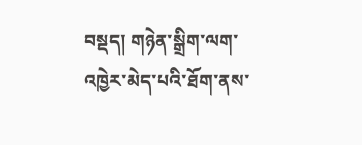བསྡད། གཉེན་སྒྲིག་ལག་འཁྱེར་མེད་པའི་ཐོག་ནས་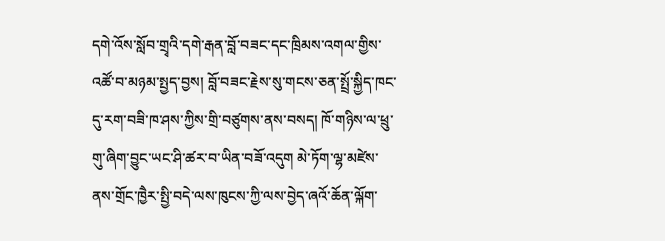དགེ་འོས་སློབ་གྲྭའི་དགེ་རྒན་བློ་བཟང་དང་ཁྲིམས་འགལ་གྱིས་འཚོ་བ་མཉམ་སྤྱད་བྱས། བློ་བཟང་རྗེས་སུ་གངས་ཅན་སྤྲོ་སྐྱིད་ཁང་དུ་རག་བཟི་ཁ་ཤས་ཀྱིས་གྲི་བཙུགས་ནས་བསད། ཁོ་གཉིས་ལ་ཕྲུ་གུ་ཞིག་བྱུང་ཡང་ཤི་ཚར་བ་ཡིན་བཟོ་འདུག མེ་ཏོག་ལྷ་མཛེས་ནས་གྲོང་ཁྱཻར་སྤྱི་བདེ་ལས་ཁུངས་ཀྱི་ལས་བྱེད་ཞའོ་ཆོན་ལྐོག་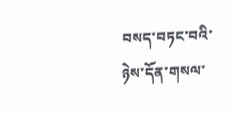བསད་བཏང་བའི་ཉེས་དོན་གསལ་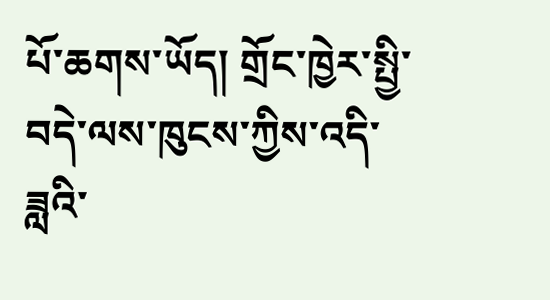པོ་ཆགས་ཡོད། གྲོང་ཁྱེར་སྤྱི་བདེ་ལས་ཁུངས་ཀྱིས་འདི་ཟླའི་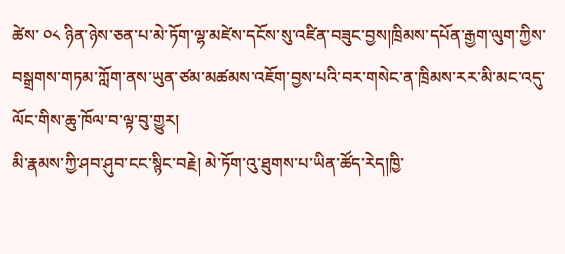ཚེས་ ༠༨ ཉིན་ཉེས་ཅན་པ་མེ་ཏོག་ལྷ་མཛེས་དངོས་སུ་འཛིན་བཟུང་བྱས།ཁྲིམས་དཔོན་རྒྱག་ལུག་ཀྱིས་བསྒྲགས་གཏམ་ཀློག་ནས་ཡུན་ཙམ་མཚམས་འཇོག་བྱས་པའི་བར་གསེང་ན་ཁྲིམས་རར་མི་མང་འདུ་ལོང་གིས་ཆུ་ཁོལ་བ་ལྟ་བུ་གྱུར།
མི་རྣམས་ཀྱི་ཤབ་ཤུབ་ངང་སྙིང་བརྗེ། མེ་ཏོག་འུ་ཐུགས་པ་ཡིན་ཚོད་རེད།ཁྱི་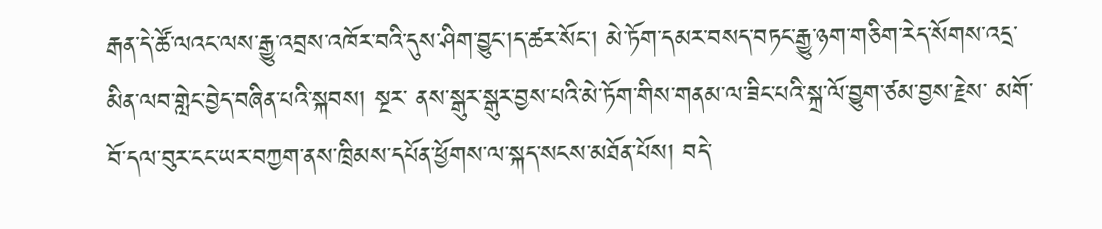རྒན་དེ་ཚོ་ལའང་ལས་རྒྱུ་འབྲས་འཁོར་བའི་དུས་ཤིག་བྱུང་།ད་ཚར་སོང་། མེ་ཏོག་དམར་བསད་བཏང་རྒྱུ་ཉག་གཅིག་རེད་སོགས་འདྲ་མིན་ལབ་གླེང་བྱེད་བཞིན་པའི་སྐབས། སྔར་ ནས་སྒུར་སྒུར་བྱས་པའི་མེ་ཏོག་གིས་གནམ་ལ་ཟིང་པའི་སྐྲ་ལོ་བྱུག་ཙམ་བྱས་རྗེས་ མགོ་བོ་དལ་བུར་ངང་ཡར་བཀྱག་ནས་ཁྲིམས་དཔོན་ཕྱོགས་ལ་སྐད་སངས་མཐོན་པོས། བདེ་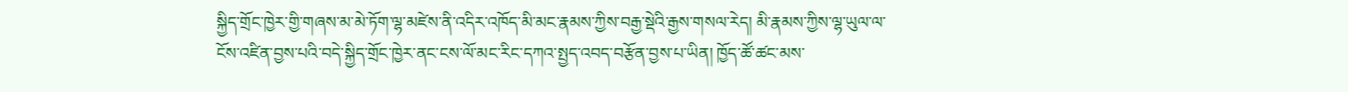སྐྱིད་གྲོང་ཁྱེར་གྱི་གཞས་མ་མེ་ཏོག་ལྷ་མཛེས་ནི་འདིར་འཁོད་མི་མང་རྣམས་ཀྱིས་བརྒྱ་སྡེའི་རྒྱས་གསལ་རེད། མི་རྣམས་ཀྱིས་ལྷ་ཡུལ་ལ་ངོས་འཛིན་བྱས་པའི་བདེ་སྐྱིད་གྲོང་ཁྱེར་ནང་ངས་ལོ་མང་རིང་དཀའ་སྤྱད་འབད་བརྩོན་བྱས་པ་ཡིན། ཁྱོད་ཚོ་ཚང་མས་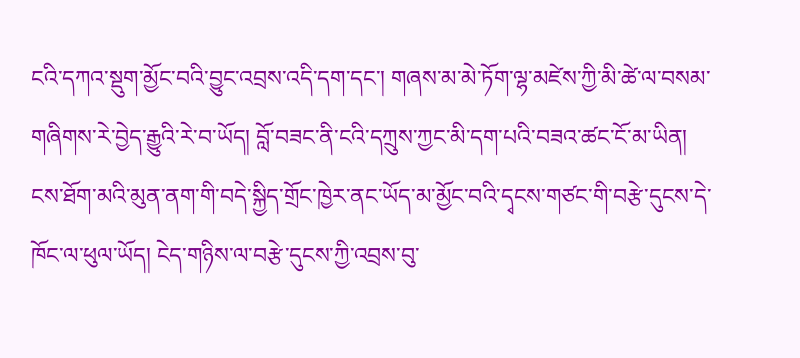ངའི་དཀའ་སྡུག་མྱོང་བའི་བྱུང་འབྲས་འདི་དག་དང་། གཞས་མ་མེ་ཏོག་ལྷ་མཛེས་ཀྱི་མི་ཚེ་ལ་བསམ་གཞིགས་རེ་བྱེད་རྒྱུའི་རེ་བ་ཡོད། བློ་བཟང་ནི་ངའི་དཀྲུས་ཀྱང་མི་དག་པའི་བཟའ་ཚང་ངོ་མ་ཡིན། ངས་ཐོག་མའི་མུན་ནག་གི་བདེ་སྐྱིད་གྲོང་ཁྱེར་ནང་ཡོད་མ་མྱོང་བའི་དྭངས་གཙང་གི་བརྩེ་དུངས་དེ་ཁོང་ལ་ཕུལ་ཡོད། ངེད་གཉིས་ལ་བརྩེ་དུངས་ཀྱི་འབྲས་བུ་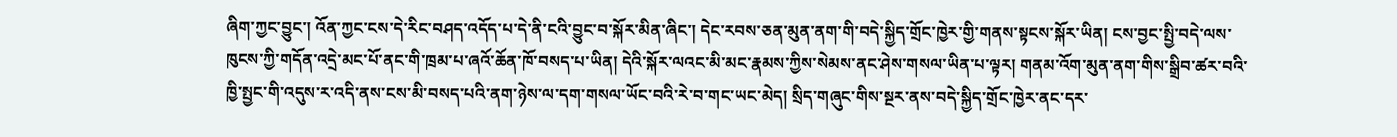ཞིག་ཀྱང་བྱུང་། འོན་ཀྱང་ངས་དེ་རིང་བཤད་འདོད་པ་དེ་ནི་ངའི་བྱུང་བ་སྐོར་མིན་ཞིང་། དེང་རབས་ཅན་མུན་ནག་གི་བདེ་སྐྱིད་གྲོང་ཁྱེར་གྱི་གནས་སྟངས་སྐོར་ཡིན། ངས་བྱང་སྤྱི་བདེ་ལས་ཁུངས་ཀྱི་གདོན་འདྲེ་མང་པོ་ནང་གི་ཁྲམ་པ་ཞའོ་ཆོན་ཁོ་བསད་པ་ཡིན། དེའི་སྐོར་ལའང་མི་མང་རྣམས་ཀྱིས་སེམས་ནང་ཤེས་གསལ་ཡིན་པ་ལྟར། གནམ་འོག་མུན་ནག་གིས་སྒྲིབ་ཚར་བའི་ཁྱི་སྤྱང་གི་འདུས་ར་འདི་ནས་ངས་མི་བསད་པའི་ནག་ཉེས་ལ་དག་གསལ་ཡོང་བའི་རེ་བ་གང་ཡང་མེད། སྲིད་གཞུང་གིས་སྔར་ནས་བདེ་སྐྱིད་གྲོང་ཁྱེར་ནང་དར་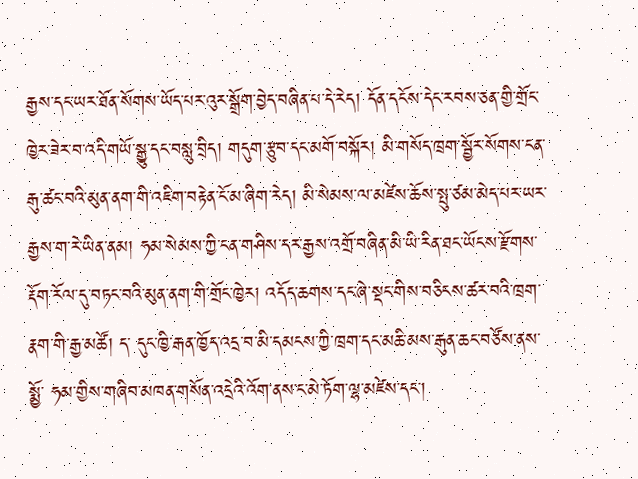རྒྱས་དང་ཡར་ཐོན་སོགས་ཡོད་པར་འུར་སྒྲོག་བྱེད་བཞིན་པ་དེ་རེད། དོན་དངོས་དེང་རབས་ཅན་གྱི་གྲོང་ཁྱེར་ཟེར་བ་འདི་གཡོ་སྒྱུ་དང་བསླུ་བྲིད། གདུག་རྩུབ་དང་མགོ་བསྐོར། མི་གསོད་ཁྲག་སྦྱོར་སོགས་ངན་རྒུ་ཚང་བའི་མུན་ནག་གི་འཇིག་བརྟེན་ངོ་མ་ཞིག་རེད། མི་སེམས་ལ་མཛེས་ཆོས་སྤུ་ཙམ་མེད་པར་ཡར་རྒྱས་ག་རེ་ཡིན་ནམ། ཧམ་སེམས་ཀྱི་ངན་གཤིས་དར་རྒྱས་འགྲོ་བཞིན་མི་ཡི་རིན་ཐང་ཡོངས་རྫོགས་རྡོག་རོལ་དུ་བཏང་བའི་མུན་ནག་གི་གྲོང་ཁྱེར། འདོད་ཆགས་དང་ཞེ་སྡང་གིས་བཅིངས་ཚར་བའི་ཁྲག་རྣག་གི་རྒྱ་མཚོ། ད་ དུང་ཁྱི་རྒན་ཁྱོད་འདྲ་བ་མི་དམངས་ཀྱི་ཁྲག་དང་མཆི་མས་རྒུན་ཆང་བཙོས་ནས་སྨྱོ་ ཧམ་གྱིས་གཞིབ་མཁན་གསོན་འདྲེའི་འོག་ནས་ང་མེ་ཏོག་ལྷ་མཛེས་དང་།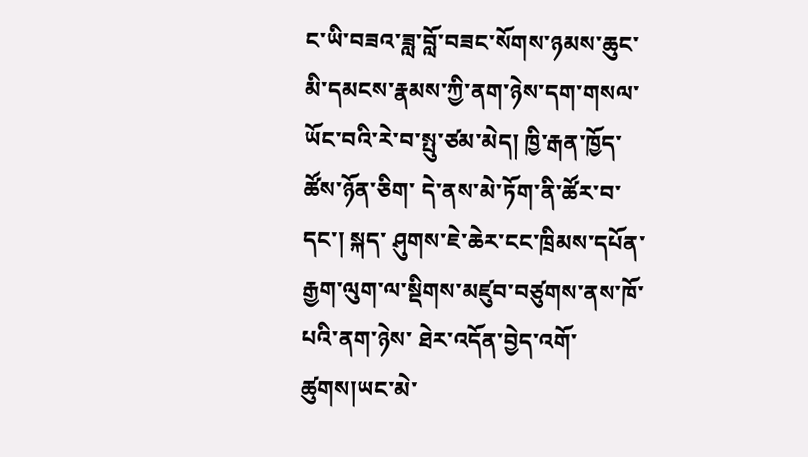ང་ཡི་བཟའ་ཟླ་བློ་བཟང་སོགས་ཉམས་ཆུང་མི་དམངས་རྣམས་ཀྱི་ནག་ཉེས་དག་གསལ་ཡོང་བའི་རེ་བ་སྤུ་ཙམ་མེད། ཁྱི་རྒན་ཁྱོད་ཚོས་ཉོན་ཅིག་ དེ་ནས་མེ་ཏོག་ནི་ཚོར་བ་དང་། སྐད་ ཤུགས་ཇེ་ཆེར་ངང་ཁྲིམས་དཔོན་རྒྱག་ལུག་ལ་སྡིགས་མཛུབ་བཙུགས་ནས་ཁོ་པའི་ནག་ཉེས་ ཐེར་འདོན་བྱེད་འགོ་ཚུགས།ཡང་མེ་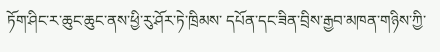ཏོག་ཤིང་ར་ཆུང་ཆུང་ནས་ཕྱི་རུ་ཤོར་ཏེ་ཁྲིམས་ དཔོན་དང་ཟིན་བྲིས་རྒྱབ་མཁན་གཉིས་ཀྱི་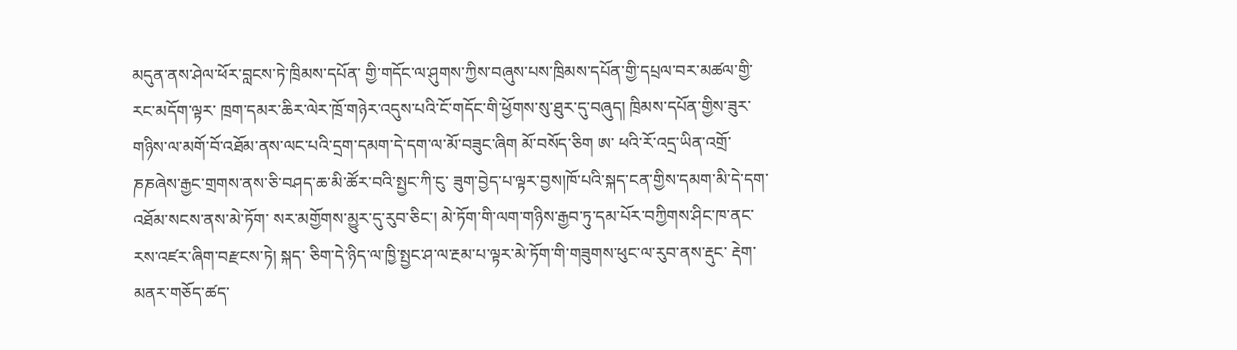མདུན་ནས་ཤེལ་ཕོར་བླངས་ཏེ་ཁྲིམས་དཔོན་ གྱི་གདོང་ལ་ཤུགས་ཀྱིས་བཞུས་པས་ཁྲིམས་དཔོན་གྱི་དཔྲལ་བར་མཚལ་གྱི་རང་མདོག་ལྟར་ ཁྲག་དམར་ཆིར་ལེར་ཁྲོ་གཉེར་འདུས་པའི་ངོ་གདོང་གི་ཕྱོགས་སུ་ཐུར་དུ་བཞུད། ཁྲིམས་དཔོན་གྱིས་ཟུར་གཉིས་ལ་མགོ་བོ་འཐོམ་ནས་ལང་པའི་དྲག་དམག་དེ་དག་ལ་མོ་བཟུང་ཞིག མོ་བསོད་ཅིག ཨ་ ཕའི་རོ་འདྲ་ཡིན་འགྲོ་ཎཎཞེས་རྒྱང་གྲགས་ནས་ཅི་བཤད་ཆ་མི་ཚོར་བའི་སྤྱང་ཀི་ངུ་ ཟུག་བྱེད་པ་ལྟར་བྱས།ཁོ་པའི་སྐད་ངན་གྱིས་དམག་མི་དེ་དག་འཐོམ་སངས་ནས་མེ་ཏོག་ སར་མགྱོགས་མྱུར་དུ་རུབ་ཅིང་། མེ་ཏོག་གི་ལག་གཉིས་རྒྱབ་ཏུ་དམ་པོར་བཀྱིགས་ཤིང་ཁ་ནང་རས་འཛར་ཞིག་བརྫངས་ཏེ། སྐད་ ཅིག་དེ་ཉིད་ལ་ཁྱི་སྤྱང་ཤ་ལ་རྔམ་པ་ལྟར་མེ་ཏོག་གི་གཟུགས་ཕུང་ལ་རུབ་ནས་རྡུང་ རྡེག་མནར་གཅོད་ཚད་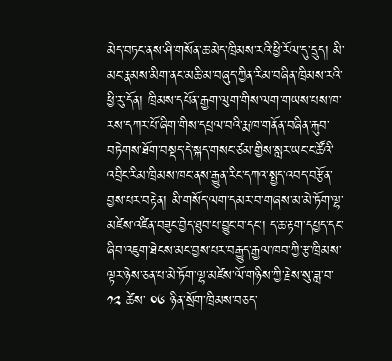མེད་བཏང་ནས་ཤི་གསོན་ཆ་མེད་ཁྲིམས་རའི་ཕྱི་རོལ་དུ་དྲུད། མི་མང་རྣམས་མིག་ནང་མཆི་མ་བཞུད་ཀྱིན་རིམ་བཞིན་ཁྲིམས་རའི་ཕྱི་རུ་དོན། ཁྲིམས་དཔོན་རྒྱག་ལུག་གིས་ལག་གཡས་པས་ཁ་རས་དཀར་པོ་ཞིག་གིས་དཔྲལ་བའི་རྨ་ཁ་གནོན་བཞིན་རྐུབ་བཏེགས་ཐོག་བསྡད་དེ་སྐད་གསང་ཙམ་གྱིས་སླར་ཡང་ང་ཚོའི་འབྲིང་རིམ་ཁྲིམས་ཁང་ནས་རྒྱུན་རིང་དཀའ་སྤྱད་འབད་བརྩོན་བྱས་པར་བརྟེན། མི་གསོད་ལག་དམར་བ་གཞས་མ་མེ་ཏོག་ལྷ་མཛེས་འཛིན་བཟུང་བྱེད་ཐུབ་པ་བྱུང་བ་དང་། ད་ཆ་རྟག་དཔྱད་དང་ཞིབ་འཇུག་ཐེངས་མང་བྱས་པར་བརྒྱུད་རྒྱལ་ཁབ་ཀྱི་རྩ་ཁྲིམས་ལྟར་ཉེས་ཅན་པ་མེ་ཏོག་ལྷ་མཛེས་ལོ་གཉིས་ཀྱི་རྗེས་སུ་ཟླ་བ་ ༡༢ ཚེས་ ༠༦ ཉིན་སྲོག་ཁྲིམས་བཅད་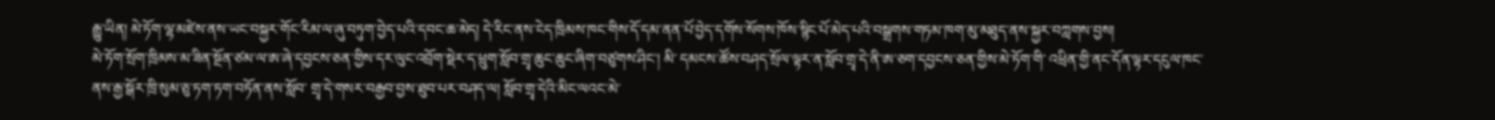རྒྱུ་ཡིན། མེ་ཏོག་ལྷ་མཛེས་ནས་ཡང་བསྐྱར་གོང་རིམ་ལ་ཞུ་བཏུག་བྱེད་པའི་དབང་ཆ་མེད། དེ་རིང་ནས་ངེད་ཁྲིམས་ཁང་གིས་དོ་དམ་ནན་པོ་བྱེད་དགོས་སོགས་ཁོས་སྙིང་པོ་མེད་པའི་བསྒྲགས་གཏམ་ཁག་མུ་མཐུད་ནས་སྐྱར་བཀླགས་བྱས།
མེ་ཏོག་སྲོག་ཁྲིམས་མ་ཟིན་སྔོན་ཙམ་ལ་ཨ་ཞེ་དབྱངས་ཅན་གྱིས་དར་ལུང་འབྲོག་སྡེར་ད་ཕྲུག་སློབ་གྲྭ་ཆུང་ཆུང་ཞིག་བཙུགས་ཤིང་། མི་ དམངས་ཚོས་བཤད་སྲོལ་ལྟར་ན་སློབ་གྲྭ་དེ་ནི་ཨ་ཅག་དབྱངས་ཅན་གྱིས་མེ་ཏོག་གི་ འཕྲིན་གྱི་ནང་དོན་ལྟར་དངུལ་ཁང་ནས་རྒྱ་སྒོར་ཁྲི་སུམ་ཅུ་ཏག་ཏག་བཏོན་ནས་སློབ་ གྲྭ་དེ་གསར་བརྒྱབ་བྱས་ཐུབ་པར་བཤད་ལ། སློབ་གྲྭ་དེའི་མིང་ལའང་མེ་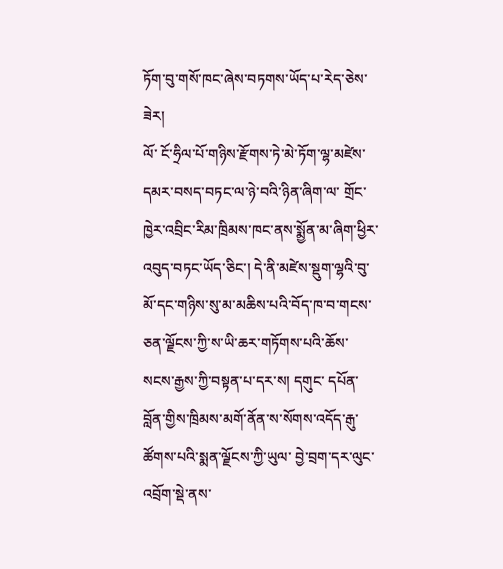ཏོག་བུ་གསོ་ཁང་ཞེས་བཏགས་ཡོད་པ་རེད་ཅེས་ཟེར།
ལོ་ ངོ་ཧྲིལ་པོ་གཉིས་རྫོགས་ཏེ་མེ་ཏོག་ལྷ་མཛེས་དམར་བསད་བཏང་ལ་ཉེ་བའི་ཉིན་ཞིག་ལ་ གྲོང་ཁྱེར་འབྲིང་རིམ་ཁྲིམས་ཁང་ནས་སྨྱོན་མ་ཞིག་ཕྱིར་འབུད་བཏང་ཡོད་ཅིང་། དེ་ནི་མཛེས་སྡུག་ལྷའི་བུ་མོ་དང་གཉིས་སུ་མ་མཆིས་པའི་བོད་ཁ་བ་གངས་ཅན་ལྗོངས་ཀྱི་ས་ཡི་ཆར་གཏོགས་པའི་ཆོས་སངས་རྒྱས་ཀྱི་བསྟན་པ་དར་ས། དགུང་ དཔོན་བློན་གྱིས་ཁྲིམས་མགོ་ནོན་ས་སོགས་འདོད་རྒུ་ཚོགས་པའི་སྨན་ལྗོངས་ཀྱི་ཡུལ་ བྱེ་བྲག་དར་ལུང་འབྲོག་སྡེ་ནས་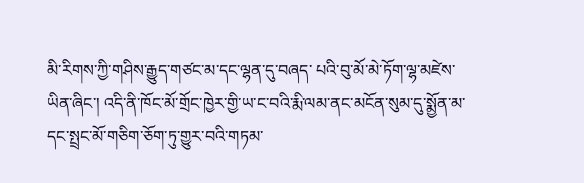མི་རིགས་ཀྱི་གཤིས་རྒྱུད་གཙང་མ་དང་ལྷན་དུ་བཞད་ པའི་བུ་མོ་མེ་ཏོག་ལྷ་མཛེས་ཡིན་ཞིང་། འདི་ནི་ཁོང་མོ་གྲོང་ཁྱེར་གྱི་ཡ་ང་བའི་རྨི་ལམ་ནང་མངོན་སུམ་དུ་སྨྱོན་མ་དང་སྤྲང་མོ་གཅིག་ཅོག་ཏུ་གྱུར་བའི་གཏམ་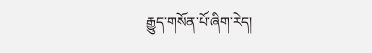རྒྱུད་གསོན་པོ་ཞིག་རེད།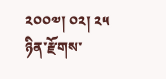༢༠༠༧། ༠༢། ༢༥ ཉིན་རྫོགས་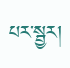པར་སྦྱར།